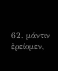62. μάντιν ἐρείομεν,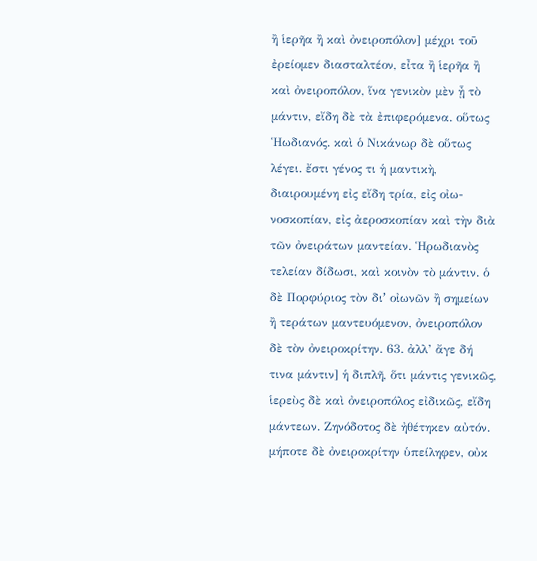ἢ ἱερῆα ἢ καὶ ὀνειροπόλον] μέχρι τοῦ ἐρείομεν διασταλτέον, εἶτα ἢ ἱερῆα ἢ καὶ ὀνειροπόλον, ἵνα γενικὸν μὲν ᾖ τὸ μάντιν, εἴδη δὲ τὰ ἐπιφερόμενα. οὕτως Ἡωδιανός. καὶ ὁ Νικάνωρ δὲ οὕτως λέγει. ἔστι γένος τι ἡ μαντικὴ, διαιρουμένη εἰς εἴδη τρία, εἰς οἰω- νοσκοπίαν, εἰς ἀεροσκοπίαν καὶ τὴν διὰ τῶν ὀνειράτων μαντείαν. Ἡρωδιανὸς τελείαν δίδωσι, καὶ κοινὸν τὸ μάντιν. ὁ δὲ Πορφύριος τὸν διʼ οἰωνῶν ἢ σημείων ἢ τεράτων μαντευόμενον, ὀνειροπόλον δὲ τὸν ὀνειροκρίτην. 63. ἀλλ’ ἄγε δή τινα μάντιν] ἡ διπλῆ, ὅτι μάντις γενικῶς, ἱερεὺς δὲ καὶ ὀνειροπόλος εἰδικῶς, εἴδη μάντεων. Ζηνόδοτος δὲ ἠθέτηκεν αὐτόν. μήποτε δὲ ὀνειροκρίτην ὑπείληφεν, οὐκ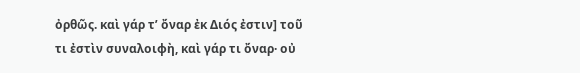ὀρθῶς. καὶ γάρ τʼ ὄναρ ἐκ Διός ἐστιν] τοῦ τι ἐστὶν συναλοιφὴ, καὶ γάρ τι ὄναρ· οὐ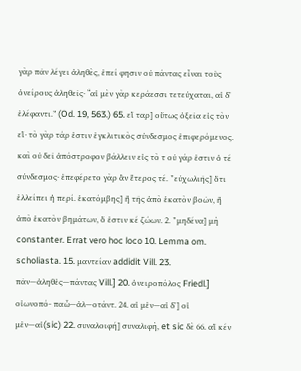γὰρ πᾶν λέγει ἀληθὲς, ἐπεί φησιν οὐ πάντας εἶναι τοὺς ὀνείρους ἀληθεῖς· “αἱ μὲν γὰρ κεράεσσι τετεύχαται, αἱ δʼ ἐλέφαντι.” (Od. 19, 563.) 65. εἴ ταρ] οὕτως ὀξεῖα εἰς τὸν εἴ· τὸ γὰρ τάρ ἐστιν ἐγκλιτικὸς σύνδεσμος ἐπιφερόμενος. καὶ οὐ δεῖ ἀπόστροφον βάλλειν εἰς τὸ τ οὐ γάρ ἐστιν ὁ τέ σύνδεσμος· ἐπεφέρετο γὰρ ἂν ἕτερος τέ. *εὐχωλιῆς] ὅτι ἐλλείπει ἡ περί. ἑκατόμβης] ἢ τῆς ἀπὸ ἑκατὸν βοῶν, ἢ ἀπὸ ἑκατὸν βημάτων, ὅ ἐστιν κέ ζώων. 2. *μηδένα] μὴ constanter. Errat vero hoc loco 10. Lemma om. scholiasta. 15. μαντείαν addidit Vill. 23. πᾶν—ἀληθἐς—πάντας Vill.] 20. ὀνειροπόλος Friedl.] οἰωνοπό- παὦ—ἀλ—οτάντ. 24. αἱ μἐν—αἱ δʼ] οἱ μἐν—αἱ(sic) 22. συναλοιφή] συναλιφὴ, et sic δὲ 66. αἴ κέν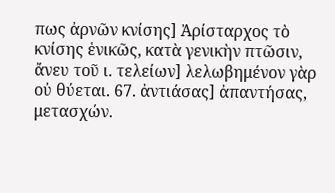πως ἀρνῶν κνίσης] Ἀρίσταρχος τὸ κνίσης ἑνικῶς, κατὰ γενικὴν πτῶσιν, ἄνευ τοῦ ι. τελείων] λελωβημένον γὰρ οὐ θύεται. 67. ἀντιάσας] ἀπαντήσας, μετασχών.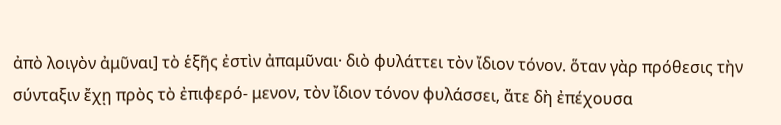ἀπὸ λοιγὸν ἀμῦναι] τὸ ἑξῆς ἐστὶν ἀπαμῦναι· διὸ φυλάττει τὸν ἴδιον τόνον. ὅταν γὰρ πρόθεσις τὴν σύνταξιν ἔχῃ πρὸς τὸ ἐπιφερό- μενον, τὸν ἴδιον τόνον φυλάσσει, ἄτε δὴ ἐπέχουσα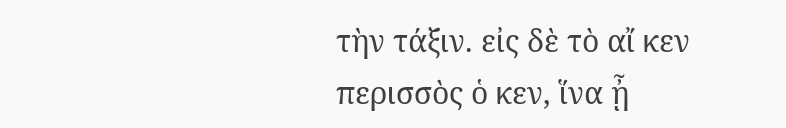τὴν τάξιν. εἰς δὲ τὸ αἴ κεν περισσὸς ὁ κεν, ἵνα ᾖ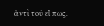ἀντὶ τοῦ εἴ πως.